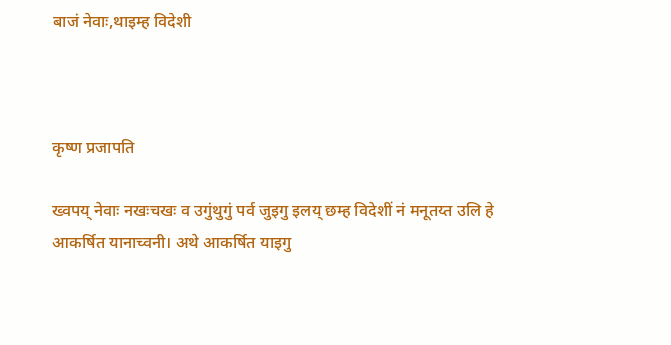बाजं नेवाः,थाइम्ह विदेशी



कृष्ण प्रजापति

ख्वपय् नेवाः नखःचखः व उगुंथुगुं पर्व जुइगु इलय् छम्ह विदेशीं नं मनूतय्त उलि हे आकर्षित यानाच्वनी। अथे आकर्षित याइगु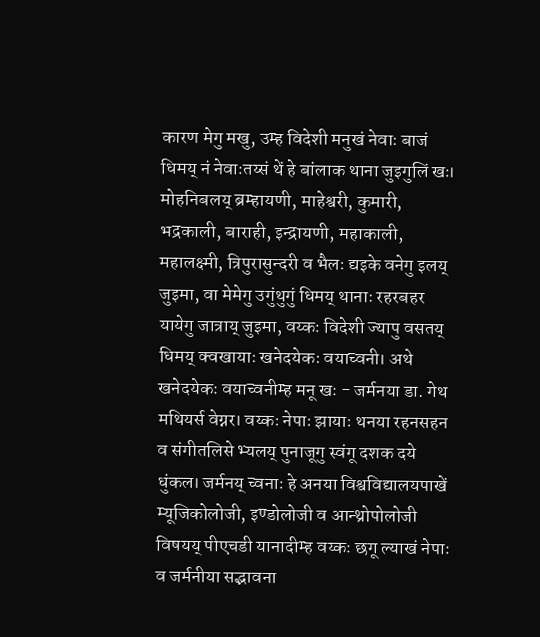कारण मेगु मखु, उम्ह विदेशी मनुखं नेवाः बाजं धिमय् नं नेवाःतय्सं थें हे बांलाक थाना जुइगुलिं खः। मोहनिबलय् ब्रम्हायणी, माहेश्वरी, कुमारी, भद्रकाली, बाराही, इन्द्रायणी, महाकाली, महालक्ष्मी, त्रिपुरासुन्दरी व भैलः द्यइके वनेगु इलय् जुइमा, वा मेमेगु उगुंथुगुं धिमय् थानाः रहरबहर यायेगु जात्राय् जुइमा, वय्कः विदेशी ज्यापु वसतय् धिमय् क्वखायाः खनेदयेकः वयाच्वनी। अथे खनेदयेकः वयाच्वनीम्ह मनू खः - जर्मनया डा. गेथ मथियर्स वेग्नर। वय्कः नेपाः झायाः थनया रहनसहन व संगीतलिसे भ्यलय् पुनाजूगु स्वंगू दशक दये धुंकल। जर्मनय् च्वनाः हे अनया विश्वविद्यालयपाखें म्यूजिकोलोजी, इण्डोलोजी व आन्थ्रोपोलोजी विषयय् पीएचडी यानादीम्ह वय्कः छगू ल्याखं नेपाः व जर्मनीया सद्भावना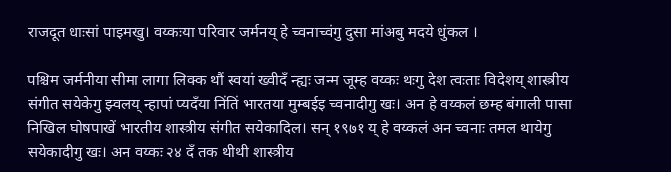राजदूत धाःसां पाइमखु। वय्कःया परिवार जर्मनय् हे च्वनाच्वंगु दुसा मांअबु मदये धुंकल ।

पश्चिम जर्मनीया सीमा लागा लिक्क थौं स्वयां ख्वीदँ न्ह्यः जन्म जूम्ह वय्कः थःगु देश त्वःताः विदेशय् शास्त्रीय संगीत सयेकेगु झ्वलय् न्हापां प्यदँया निंतिं भारतया मुम्बईइ च्वनादीगु खः। अन हे वय्कलं छम्ह बंगाली पासा निखिल घोषपाखें भारतीय शास्त्रीय संगीत सयेकादिल। सन् १९७१ य् हे वय्कलं अन च्वनाः तमल थायेगु सयेकादीगु खः। अन वय्कः २४ दँ तक थीथी शास्त्रीय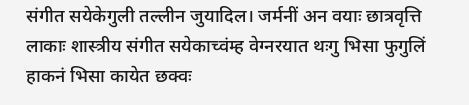संगीत सयेकेगुली तल्लीन जुयादिल। जर्मनीं अन वयाः छात्रवृत्ति लाकाः शास्त्रीय संगीत सयेकाच्वंम्ह वेग्नरयात थःगु भिसा फुगुलिं हाकनं भिसा कायेत छक्वः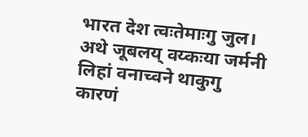भारत देश त्वःतेमाःगु जुल। अथे जूबलय् वय्कःया जर्मनी लिहां वनाच्वने थाकुगु कारणं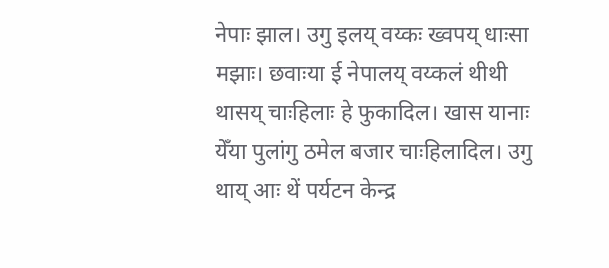नेपाः झाल। उगु इलय् वय्कः ख्वपय् धाःसा मझाः। छवाःया ई नेपालय् वय्कलं थीथी थासय् चाःहिलाः हे फुकादिल। खास यानाः येँया पुलांगु ठमेल बजार चाःहिलादिल। उगु थाय् आः थें पर्यटन केन्द्र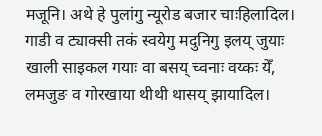मजूनि। अथे हे पुलांगु न्यूरोड बजार चाःहिलादिल।
गाडी व ट्याक्सी तकं स्वयेगु मदुनिगु इलय् जुयाः खाली साइकल गयाः वा बसय् च्वनाः वय्कः येँ, लमजुङ व गोरखाया थीथी थासय् झायादिल।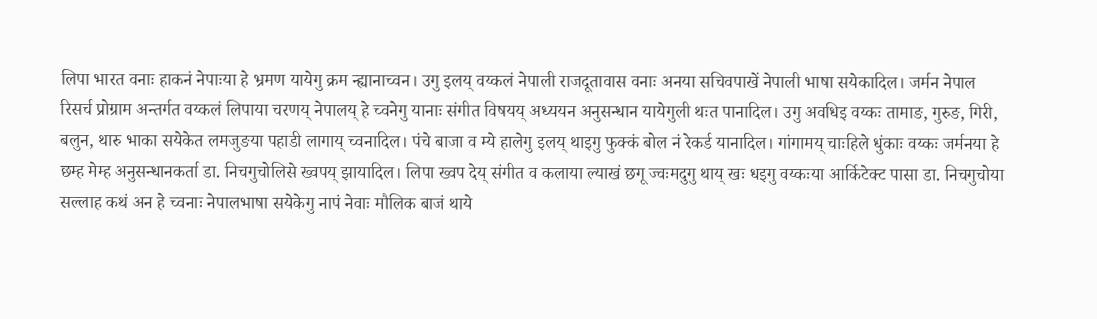लिपा भारत वनाः हाकनं नेपाःया हे भ्रमण यायेगु क्रम न्ह्यानाच्वन। उगु इलय् वय्कलं नेपाली राजदूतावास वनाः अनया सचिवपाखें नेपाली भाषा सयेकादिल। जर्मन नेपाल रिसर्च प्रोग्राम अन्तर्गत वय्कलं लिपाया चरणय् नेपालय् हे च्वनेगु यानाः संगीत विषयय् अध्ययन अनुसन्धान यायेगुली थःत पानादिल। उगु अवधिइ वय्कः तामाङ, गुरुङ, गिरी, बलुन, थारु भाका सयेकेत लमजुङया पहाडी लागाय् च्वनादिल। पंचे बाजा व म्ये हालेगु इलय् थाइगु फुक्कं बोल नं रेकर्ड यानादिल। गांगामय् चाःहिले धुंकाः वय्कः जर्मनया हे छम्ह मेम्ह अनुसन्धानकर्ता डा. निचगुचोलिसे ख्वपय् झायादिल। लिपा ख्वप देय् संगीत व कलाया ल्याखं छगू ज्वःमदुगु थाय् खः धइगु वय्कःया आर्किटेक्ट पासा डा. निचगुचोया सल्लाह कथं अन हे च्वनाः नेपालभाषा सयेकेगु नापं नेवाः मौलिक बाजं थाये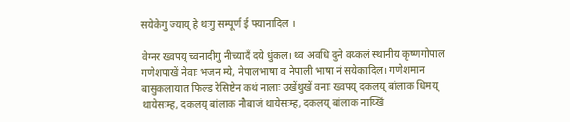सयेकेगु ज्याय् हे थःगु सम्पूर्ण ई फ्यानादिल ।

वेग्नर ख्वपय् च्वनादीगु नीच्यादँ दये धुंकल। थ्व अवधि दुने वय्कलं स्थानीय कृष्णगोपाल गणेशपाखें नेवाः भजन म्ये, नेपालभाषा व नेपाली भाषा नं सयेकादिल। गणेशमान बासुकलायात फिल्ड रेसिष्टेन कथं नालाः उखेंथुखें वनाः ख्वपय् दकलय् बांलाक धिमय् थायेसःम्ह, दकलय् बांलाक नौबाजं थायेसःम्ह, दकलय् बांलाक नाय्खिं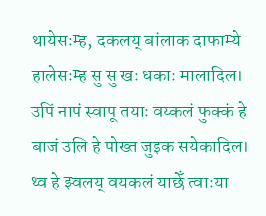थायेसःम्ह, दकलय् बांलाक दाफाम्ये हालेसःम्ह सु सु खः धकाः मालादिल। उपिं नापं स्वापू तयाः वय्कलं फुक्कं हे बाजं उलि हे पोख्त जुइक सयेकादिल। थ्व हे झ्वलय् वयकलं याछेँ त्वाःया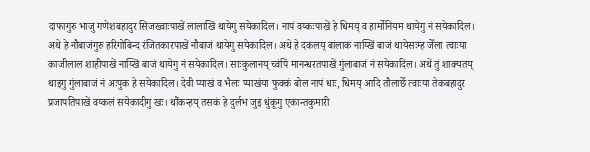दाफागुरु भाजु गणेशबहादुर सिजख्वाःपाखें लालाखिं थायेगु सयेकादिल। नापं वय्कःपाखें हे धिमय् व हार्मोनियम थायेगु नं सयेकादिल। अथे हे नौबाजंगुरु हरिगोबिन्द रंजितकारपाखें नौबाजं थायेगु सयेकादिल। अथे हे दकलय् बांलाक नाय्खिं बाजं थायेसःम्ह जेँला त्वाःया काजीलाल शाहीपाखें नाय्खिं बाजं थायेगु नं सयेकादिल। साःकुलानय् च्वंपिं मानन्धरतपाखें गुंलाबाजं नं सयेकादिल। अथें तुं शाक्यतय् थाइगु गुंलाबाजं नं अःपुक हे सयेकादिल। देवी प्याखं व भैलः प्याखंया फुक्कं बोल नापं धाः, धिमय् आदि तौलाछेँ त्वाःया तेकबहादुर प्रजापतिपाखें वय्कलं सयेकादीगु खः। थौंकन्हय् तसकं हे दुर्लभ जुइ धुंकूगु एकान्तकुमारी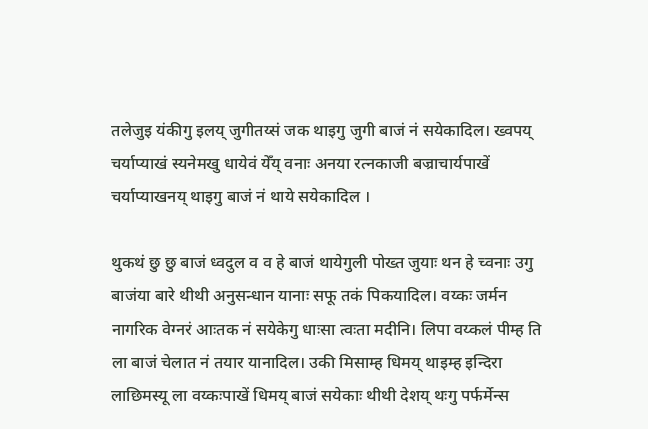तलेजुइ यंकीगु इलय् जुगीतय्सं जक थाइगु जुगी बाजं नं सयेकादिल। ख्वपय् चर्याप्याखं स्यनेमखु धायेवं येँय् वनाः अनया रत्नकाजी बज्राचार्यपाखें चर्याप्याखनय् थाइगु बाजं नं थाये सयेकादिल ।

थुकथं छु छु बाजं ध्वदुल व व हे बाजं थायेगुली पोख्त जुयाः थन हे च्वनाः उगु बाजंया बारे थीथी अनुसन्धान यानाः सफू तकं पिकयादिल। वय्कः जर्मन नागरिक वेग्नरं आःतक नं सयेकेगु धाःसा त्वःता मदीनि। लिपा वय्कलं पीम्ह ति ला बाजं चेलात नं तयार यानादिल। उकी मिसाम्ह धिमय् थाइम्ह इन्दिरा लाछिमस्यू ला वय्कःपाखें धिमय् बाजं सयेकाः थीथी देशय् थःगु पर्फर्मेन्स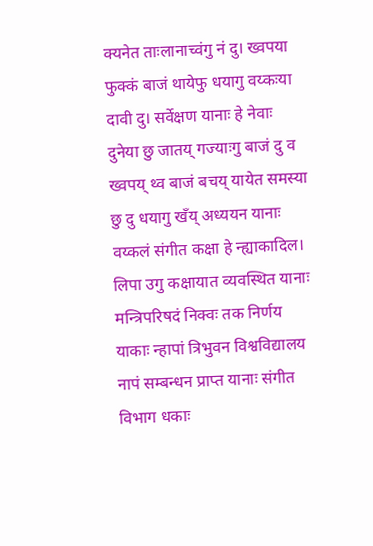क्यनेत ताःलानाच्वंगु नं दु। ख्वपया फुक्कं बाजं थायेफु धयागु वय्कःया दावी दु। सर्वेक्षण यानाः हे नेवाः दुनेया छु जातय् गज्याःगु बाजं दु व ख्वपय् थ्व बाजं बचय् यायेत समस्या छु दु धयागु खँय् अध्ययन यानाः वय्कलं संगीत कक्षा हे न्ह्याकादिल। लिपा उगु कक्षायात व्यवस्थित यानाः मन्त्रिपरिषदं निक्वः तक निर्णय याकाः न्हापां त्रिभुवन विश्वविद्यालय नापं सम्बन्धन प्राप्त यानाः संगीत विभाग धकाः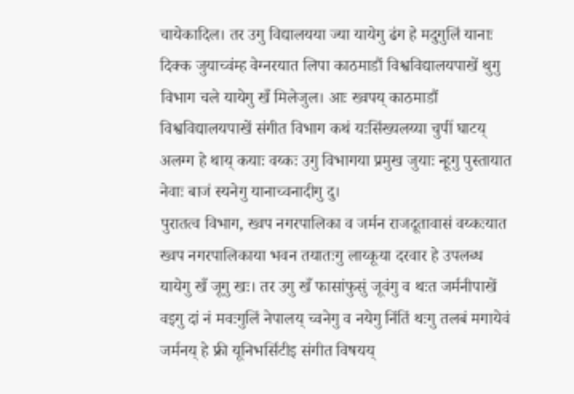चायेकादिल। तर उगु विद्यालयया ज्या यायेगु ढंग हे मदुगुलिं यानाः दिक्क जुयाच्वंम्ह वेग्नरयात लिपा काठमाडौं विश्वविद्यालयपाखें थुगु विभाग चले यायेगु खँ मिलेजुल। आः ख्वपय् काठमाडौं विश्वविद्यालयपाखें संगीत विभाग कथं यःसिंख्यलय्या चुपीं घाटय् अलग्ग हे थाय् कयाः वय्कः उगु विभागया प्रमुख जुयाः न्हूगु पुस्तायात नेवाः बाजं स्यनेगु यानाच्वनादीगु दु।
पुरातत्व विभाग, ख्वप नगरपालिका व जर्मन राजदूतावासं वय्कःयात ख्वप नगरपालिकाया भवन तयातःगु लाय्कूया दरवार हे उपलब्ध यायेगु खँ जूगु खः। तर उगु खँ फासांफुसुं जूवंगु व थःत जर्मनीपाखें वइगु दां नं मवःगुलिं नेपालय् च्वनेगु व नयेगु निंतिं थःगु तलबं मगायेवं जर्मनय् हे फ्री यूनिभर्सिटीइ संगीत विषयय्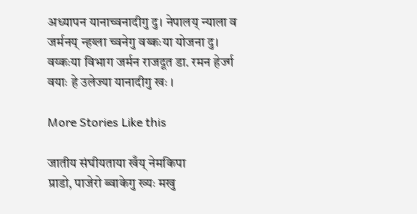अध्यापन यानाच्वनादीगु दु। नेपालय् न्याला व जर्मनय् न्हय्ला च्वनेगु वय्कःया योजना दु। वय्कःया विभाग जर्मन राजदूत डा. रमन हेर्ज्ग वयाः हे उलेज्या यानादीगु खः ।

More Stories Like this

जातीय संघीयताया खँय् नेमकिपा
प्राडो, पाजेरो ब्वाकेगु ख्यः मखु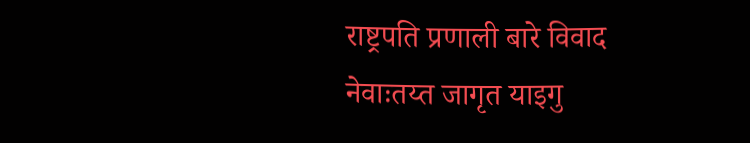राष्ट्रपति प्रणाली बारे विवाद
नेवाःतय्त जागृत याइगु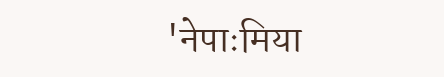'नेपाःमिया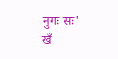नुगः सः'
खँ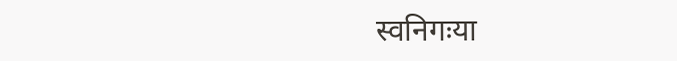स्वनिगःया